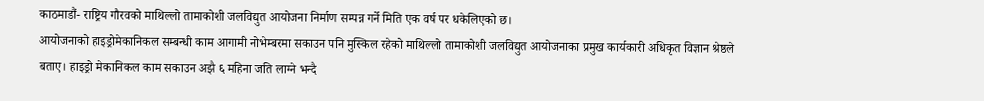काठमाडौं- राष्ट्रिय गौरवको माथिल्लो तामाकोशी जलविद्युत आयोजना निर्माण सम्पन्न गर्ने मिति एक वर्ष पर धकेलिएको छ।
आयोजनाको हाइड्रोमेकानिकल सम्बन्धी काम आगामी नोभेम्बरमा सकाउन पनि मुस्किल रहेको माथिल्लो तामाकोशी जलविद्युत आयोजनाका प्रमुख कार्यकारी अधिकृत विज्ञान श्रेष्ठले बताए। हाइड्रो मेकानिकल काम सकाउन अझै ६ महिना जति लाग्ने भन्दै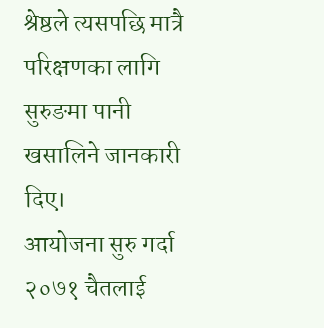श्रेष्ठले त्यसपछि मात्रै परिक्षणका लागि सुरुङमा पानी खसालिने जानकारी दिए।
आयोजना सुरु गर्दा २०७१ चैतलाई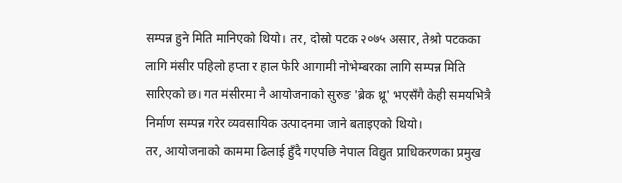सम्पन्न हुने मिति मानिएको थियो। तर, दोस्रो पटक २०७५ असार, तेश्रो पटकका लागि मंसीर पहिलो हप्ता र हाल फेरि आगामी नोभेम्बरका लागि सम्पन्न मिति सारिएको छ। गत मंसीरमा नै आयोजनाको सुरुङ 'ब्रेक थ्रू' भएसँगै केही समयभित्रै निर्माण सम्पन्न गरेर व्यवसायिक उत्पादनमा जाने बताइएको थियो।
तर, आयोजनाको काममा ढिलाई हुँदै गएपछि नेपाल विद्युत प्राधिकरणका प्रमुख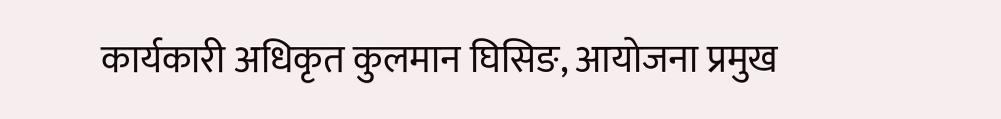कार्यकारी अधिकृत कुलमान घिसिङ, आयोजना प्रमुख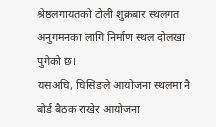श्रेष्ठलगायतको टोली शुक्रबार स्थलगत अनुगमनका लागि निर्माण स्थल दोलखा पुगेको छ।
यसअघि, घिसिङले आयोजना स्थलमा नै बोर्ड बैठक राखेर आयोजना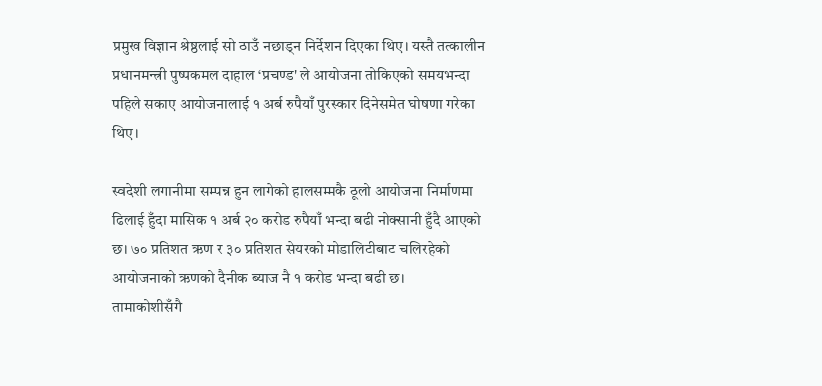प्रमुख विज्ञान श्रेष्ठलाई सो ठाउँ नछाड्न निर्देशन दिएका थिए। यस्तै तत्कालीन प्रधानमन्त्री पुष्पकमल दाहाल ‘प्रचण्ड' ले आयोजना तोकिएको समयभन्दा पहिले सकाए आयोजनालाई १ अर्ब रुपैयाँ पुरस्कार दिनेसमेत घोषणा गरेका थिए।

स्वदेशी लगानीमा सम्पन्न हुन लागेको हालसम्मकै ठूलो आयोजना निर्माणमा ढिलाई हुँदा मासिक १ अर्ब २० करोड रुपैयाँ भन्दा बढी नोक्सानी हुँदै आएको छ। ७० प्रतिशत ऋण र ३० प्रतिशत सेयरको मोडालिटीबाट चलिरहेको आयोजनाको ऋणको दैनीक ब्याज नै १ करोड भन्दा बढी छ।
तामाकोशीसँगै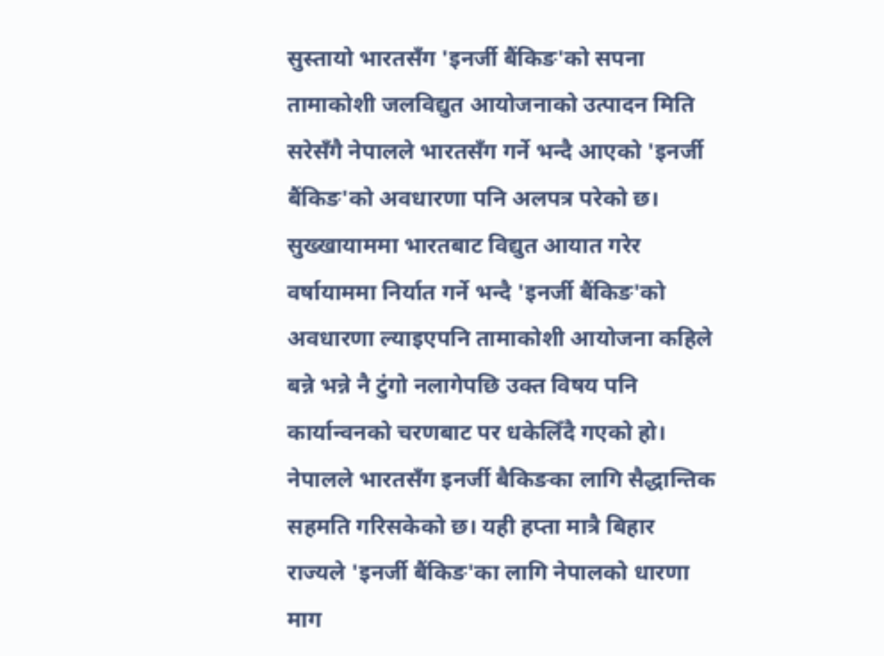सुस्तायो भारतसँग 'इनर्जी बैंकिङ'को सपना
तामाकोशी जलविद्युत आयोजनाको उत्पादन मिति सरेसँगै नेपालले भारतसँग गर्ने भन्दै आएको 'इनर्जी बैंकिङ'को अवधारणा पनि अलपत्र परेको छ।
सुख्खायाममा भारतबाट विद्युत आयात गरेर वर्षायाममा निर्यात गर्ने भन्दै 'इनर्जी बैंकिङ'को अवधारणा ल्याइएपनि तामाकोशी आयोजना कहिले बन्ने भन्ने नै टुंगो नलागेपछि उक्त विषय पनि कार्यान्वनको चरणबाट पर धकेलिँदै गएको हो।
नेपालले भारतसँग इनर्जी बैकिङका लागि सैद्धान्तिक सहमति गरिसकेको छ। यही हप्ता मात्रै बिहार राज्यले 'इनर्जी बैंकिङ'का लागि नेपालको धारणा माग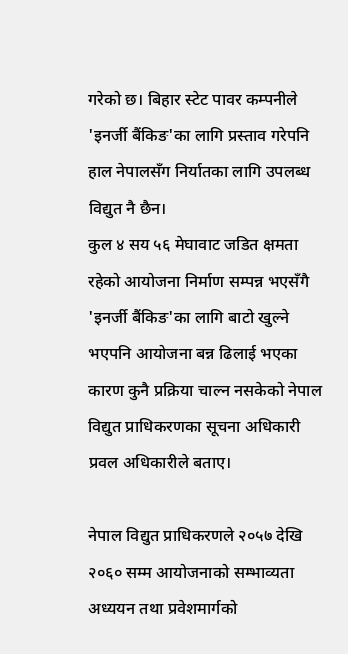गरेको छ। बिहार स्टेट पावर कम्पनीले 'इनर्जी बैंकिङ'का लागि प्रस्ताव गरेपनि हाल नेपालसँग निर्यातका लागि उपलब्ध विद्युत नै छैन।
कुल ४ सय ५६ मेघावाट जडित क्षमता रहेको आयोजना निर्माण सम्पन्न भएसँगै 'इनर्जी बैंकिङ'का लागि बाटो खुल्ने भएपनि आयोजना बन्न ढिलाई भएका कारण कुनै प्रक्रिया चाल्न नसकेको नेपाल विद्युत प्राधिकरणका सूचना अधिकारी प्रवल अधिकारीले बताए।

नेपाल विद्युत प्राधिकरणले २०५७ देखि २०६० सम्म आयोजनाको सम्भाव्यता अध्ययन तथा प्रवेशमार्गको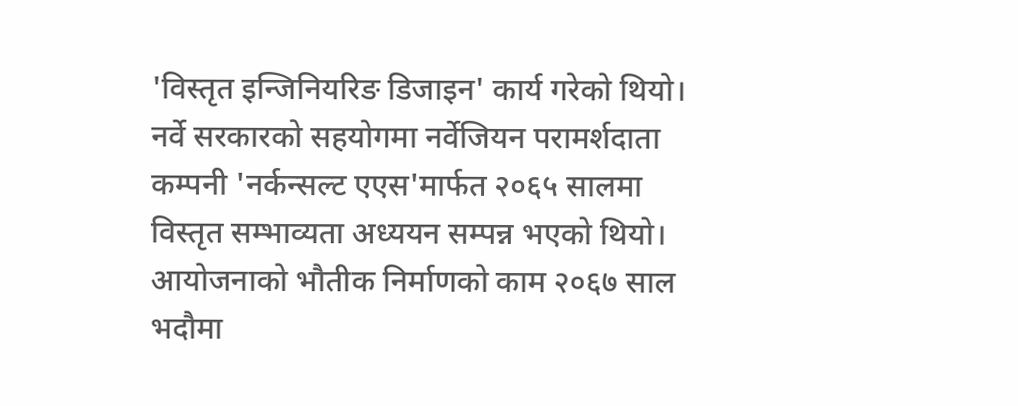'विस्तृत इन्जिनियरिङ डिजाइन' कार्य गरेको थियो। नर्वे सरकारको सहयोगमा नर्वेजियन परामर्शदाता कम्पनी 'नर्कन्सल्ट एएस'मार्फत २०६५ सालमा विस्तृत सम्भाव्यता अध्ययन सम्पन्न भएको थियो। आयोजनाको भौतीक निर्माणको काम २०६७ साल भदौमा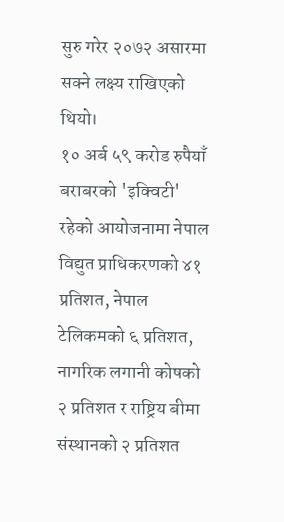सुरु गरेर २०७२ असारमा सक्ने लक्ष्य राखिएको थियो।
१० अर्ब ५९ करोड रुपैयाँ बराबरको 'इक्विटी' रहेको आयोजनामा नेपाल विद्युत प्राधिकरणको ४१ प्रतिशत, नेपाल टेलिकमको ६ प्रतिशत, नागरिक लगानी कोषको २ प्रतिशत र राष्ट्रिय बीमा संस्थानको २ प्रतिशत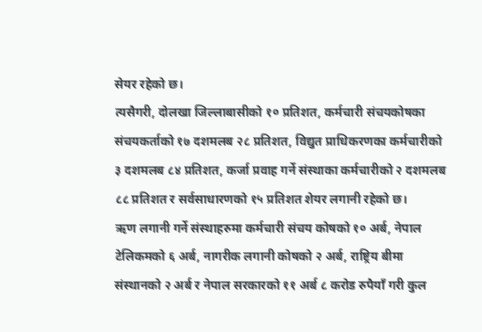सेयर रहेको छ।
त्यसैगरी, दोलखा जिल्लाबासीको १० प्रतिशत, कर्मचारी संचयकोषका संचयकर्ताको १७ दशमलब २८ प्रतिशत, विद्युत प्राधिकरणका कर्मचारीको ३ दशमलब ८४ प्रतिशत, कर्जा प्रवाह गर्ने संस्थाका कर्मचारीको २ दशमलब ८८ प्रतिशत र सर्वसाधारणको १५ प्रतिशत शेयर लगानी रहेको छ।
ऋण लगानी गर्ने संस्थाहरुमा कर्मचारी संचय कोषको १० अर्ब, नेपाल टेलिकमको ६ अर्ब, नागरीक लगानी कोषको २ अर्ब, राष्ट्रिय बीमा संस्थानको २ अर्ब र नेपाल सरकारको ११ अर्ब ८ करोड रुपैयाँ गरी कुल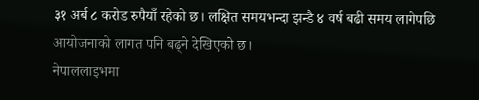३१ अर्ब ८ करोड रुपैयाँ रहेको छ। लक्षित समयभन्दा झन्डै ४ वर्ष बढी समय लागेपछि आयोजनाको लागत पनि बढ्ने देखिएको छ।
नेपाललाइभमा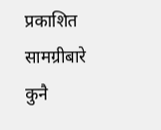प्रकाशित सामग्रीबारे कुनै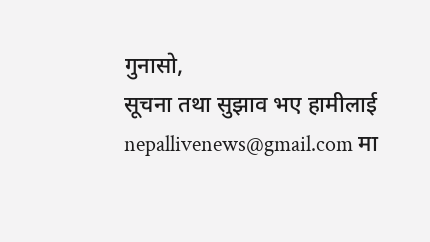गुनासो,
सूचना तथा सुझाव भए हामीलाई nepallivenews@gmail.com मा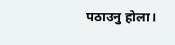पठाउनु होला।